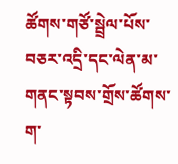ཚོགས་གཙོ་སྦྲེལ་པོས་བཅར་འདྲི་དང་ལེན་མ་གནང་སྟབས་གྲོས་ཚོགས་ག་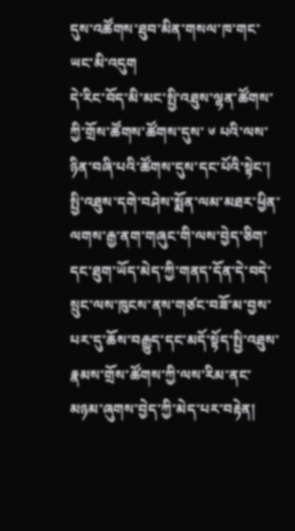དུས་འཚོགས་ཐུབ་མིན་གསལ་ཁ་གང་ཡང་མི་འདུག
དེ་རིང་བོད་མི་མང་སྤྱི་འཐུས་ལྷན་ཚོགས་ཀྱི་གྲོས་ཚོགས་ཚོགས་དུས་ ༦ པའི་ལས་ཉིན་བཞི་པའི་ཚོགས་དུས་དང་པོའི་སྟེང་། སྤྱི་འཐུས་དགེ་བཤེས་སྨོན་ལམ་མཐར་ཕྱིན་ལགས་རྒྱ་ནག་གཞུང་གི་ལས་བྱེད་ཅིག་དང་ཐུག་ཡོད་མེད་ཀྱི་གནད་དོན་དེ་བདེ་སྲུང་ལས་ཁུངས་ནས་གཙང་བཟོ་མ་བྱས་པར་དུ་ཆོས་བརྒྱུད་དང་མདོ་སྟོད་སྤྱི་འཐུས་རྣམས་གྲོས་ཚོགས་ཀྱི་ལས་རིམ་ནང་མཉམ་ཞུགས་བྱེད་ཀྱི་མེད་པར་བརྟེན།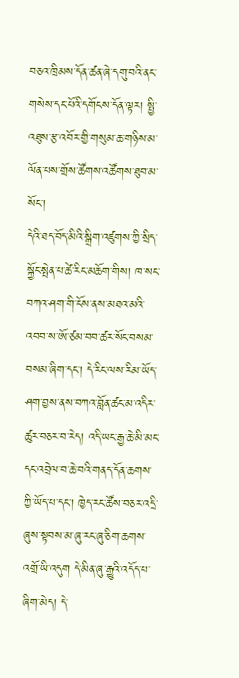བཅའ་ཁྲིམས་དོན་ཚན་ཞེ་དགུ་བའི་ནང་གསེས་དང་པོའི་དགོངས་དོན་ལྟར། སྤྱི་འཐུས་རྩ་འབོར་གྱི་གསུམ་ཆ་གཉིས་མ་ལོན་པས་གྲོས་ཚོགས་འཚོགས་ཐུབ་མ་སོང་།
དེའི་ཐད་བོད་མིའི་སྒྲིག་འཛུགས་ཀྱི་སྲིད་སྐྱོང་སྤེན་པ་ཚེ་རིང་མཆོག་གིས། ཁ་སང་བཀའ་ཤག་གི་ངོས་ནས་མཐའ་མའི་འབབ་ས་ཨོ་ཙམ་བབ་ཚར་སོང་བསམ་བསམ་ཞིག་དང་། དེ་རིང་ལས་རིམ་ཡོད་ཤག་བྱས་ནས་བཀའ་བློན་ཚང་མ་འདིར་ཚུར་བཅར་བ་རེད། འདི་ཡང་རྒྱ་ཆེ་མི་མང་དང་འབྲེལ་བ་ཆེ་བའི་གནད་དོན་ཆགས་ཀྱི་ཡོད་པ་དང་། ཁྱེད་རང་ཚོས་བཅར་འདྲི་ཞུས་སྟབས་མ་ཞུ་རང་ཞུ་ཅིག་ཆགས་འགྲོ་ཡི་འདུག དེ་མིན་ཞུ་རྒྱུའི་འདོད་པ་ཞིག་མེད། དེ་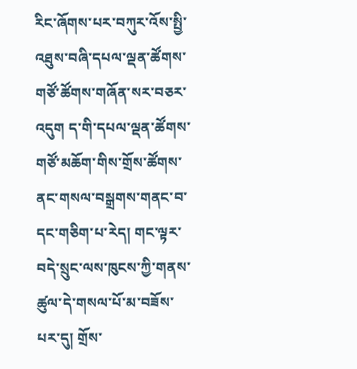རིང་ཞོགས་པར་བཀུར་འོས་སྤྱི་འཐུས་བཞི་དཔལ་ལྡན་ཚོགས་གཙོ་ཚོགས་གཞོན་སར་བཅར་འདུག ད་གི་དཔལ་ལྡན་ཚོགས་གཙོ་མཆོག་གིས་གྲོས་ཚོགས་ནང་གསལ་བསྒྲགས་གནང་བ་དང་གཅིག་པ་རེད། གང་ལྟར་བདེ་སྲུང་ལས་ཁུངས་ཀྱི་གནས་ཚུལ་དེ་གསལ་པོ་མ་བཟོས་པར་དུ། གྲོས་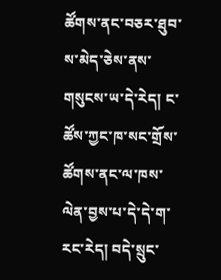ཚོགས་ནང་བཅར་ཐུབ་ས་མེད་ཅེས་ནས་གསུངས་ཡ་དེ་རེད། ང་ཚོས་ཀྱང་ཁ་སང་གྲོས་ཚོགས་ནང་ལ་ཁས་ལེན་བྱས་པ་དེ་དེ་ག་རང་རེད། བདེ་སྲུང་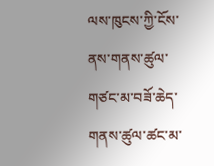ལས་ཁུངས་ཀྱི་ངོས་ནས་གནས་ཚུལ་གཙང་མ་བཟོ་ཆེད་གནས་ཚུལ་ཚང་མ་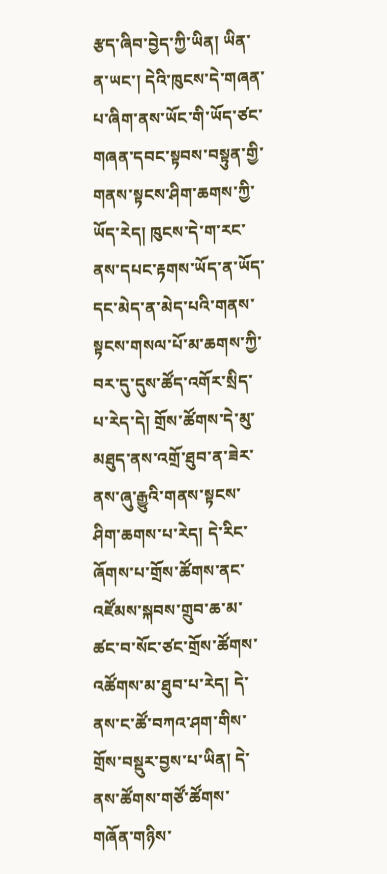རྩད་ཞིབ་བྱེད་ཀྱི་ཡིན། ཡིན་ན་ཡང་། དེའི་ཁུངས་དེ་གཞན་པ་ཞིག་ནས་ཡོང་གི་ཡོད་ཙང་གཞན་དབང་སྟབས་བསྟུན་གྱི་གནས་སྟངས་ཤིག་ཆགས་ཀྱི་ཡོད་རེད། ཁུངས་དེ་ག་རང་ནས་དཔང་རྟགས་ཡོད་ན་ཡོད་དང་མེད་ན་མེད་པའི་གནས་སྟངས་གསལ་པོ་མ་ཆགས་ཀྱི་བར་དུ་དུས་ཚོད་འགོར་སྲིད་པ་རེད་དེ། གྲོས་ཚོགས་དེ་མུ་མཐུད་ནས་འགྲོ་ཐུབ་ན་ཟེར་ནས་ཞུ་རྒྱུའི་གནས་སྟངས་ཤིག་ཆགས་པ་རེད། དེ་རིང་ཞོགས་པ་གྲོས་ཚོགས་ནང་འཛོམས་སྐབས་གྲུབ་ཆ་མ་ཚང་བ་སོང་ཙང་གྲོས་ཚོགས་འཚོགས་མ་ཐུབ་པ་རེད། དེ་ནས་ང་ཚོ་བཀའ་ཤག་གིས་གྲོས་བསྡུར་བྱས་པ་ཡིན། དེ་ནས་ཚོགས་གཙོ་ཚོགས་གཞོན་གཉིས་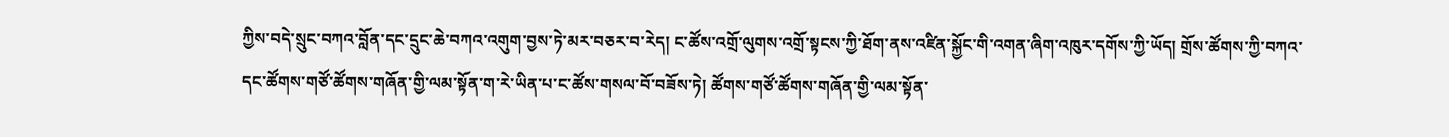ཀྱིས་བདེ་སྲུང་བཀའ་བློན་དང་དྲུང་ཆེ་བཀའ་འགུག་བྱས་ཏེ་མར་བཅར་བ་རེད། ང་ཚོས་འགྲོ་ལུགས་འགྲོ་སྟངས་ཀྱི་ཐོག་ནས་འཛིན་སྐྱོང་གི་འགན་ཞིག་འཁུར་དགོས་ཀྱི་ཡོད། གྲོས་ཚོགས་ཀྱི་བཀའ་དང་ཚོགས་གཙོ་ཚོགས་གཞོན་གྱི་ལམ་སྟོན་ག་རེ་ཡིན་པ་ང་ཚོས་གསལ་བོ་བཟོས་ཏེ། ཚོགས་གཙོ་ཚོགས་གཞོན་གྱི་ལམ་སྟོན་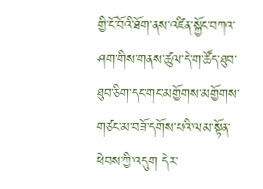གྱི་ངོ་བོའི་ཐོག་ནས་འཛིན་སྐྱོང་བཀའ་ཤག་གིས་གནས་ཚུལ་དེ་ག་ཚོད་ཐུབ་ཐུབ་ཅིག་དང་གང་མགྱོགས་མགྱོགས་གཙང་མ་བཟོ་དགོས་པའི་ལམ་སྟོན་ཕེབས་ཀྱི་འདུག དེར་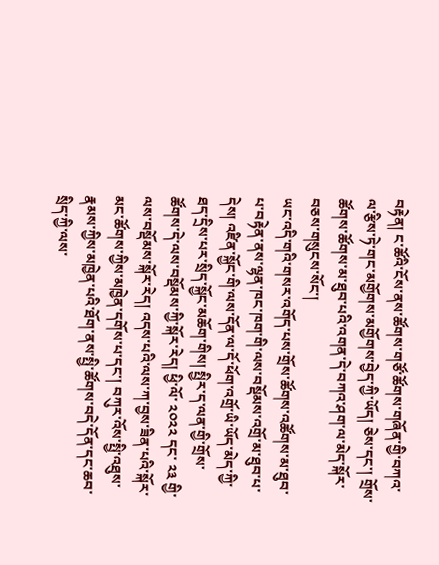བརྟེན། ང་ཚོའི་ངོས་ནས་ཚོགས་གཙོ་ཚོགས་གཞོན་གྱི་བཀའ་ལ་རྩིས་ཏེ་གང་མགྱོགས་མགྱོགས་བྱེད་ཀྱི་ཡོད། ཅེས་དང་། གྲོས་ཚོགས་ཚོགས་མ་ཐུབ་པའི་འགན་དེ་བཀའ་ཤག་ལ་མེད་སྐོར་བཅས་གསུངས་སོང་།
ཡང་འདི་གའི་གསར་འགོད་པས་གྲོས་ཚོགས་འཚོགས་མ་ཐུབ་པ་བརྟེན་ནས་ལྷན་ཁང་ཁག་གི་ལས་བསྡོམས་འགྲོ་མ་ཐུབ་པ་དེས། འཛིན་སྐྱོང་གི་ལས་དོན་ལ་དོ་ཕོག་འགྲོ་ཡི་ཡོད་མེད་ཀྱི་ཐད་དྲིས་པར་སྲིད་སྐྱོང་མཆོག་གིས། སྤྱིར་ད་ལན་གྱི་གྲོས་ཚོགས་དེ་ལས་བསྡོམས་ཀྱི་སྐོར་རེད། ཕྱི་ལོ་ ༢༠༢༢ དང་ ༢༣ གྱི་ལས་བསྡོམས་སྐོར་རེད། འདས་པའི་ལས་ཀ་བྱས་ཟིན་པའི་སྐོར་མང་ཚོགས་ཀྱིས་མཁྱེན་དགོས་པ་དང་། བཀུར་འོས་སྤྱི་འཐུས་རྣམས་ཀྱིས་མཁྱེན་པའི་ཐོག་ནས་སྤྱི་ཚོགས་བདེ་དོན་དང་ཆབ་སྲིད་ཀྱི་ལས་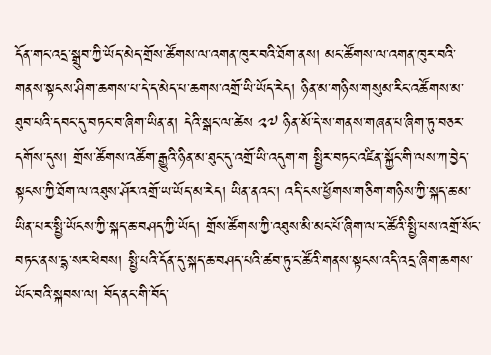དོན་གང་འདྲ་སྒྲུབ་ཀྱི་ཡོད་མེད་གྲོས་ཚོགས་ལ་འགན་ཁུར་བའི་ཐོག་ནས། མང་ཚོགས་ལ་འགན་ཁུར་བའི་གནས་སྟངས་ཤིག་ཆགས་པ་དེ་ད་མེད་པ་ཆགས་འགྲོ་ཡི་ཡོད་རེད། ཉིན་མ་གཉིས་གསུམ་རིང་འཚོགས་མ་ཐུབ་པའི་དབང་དུ་བཏང་བ་ཞིག་ཡིན་ན། དེའི་སྒང་ལ་ཚེས ༢༧ ཉིན་མོ་དེ་ས་གནས་གཞན་པ་ཞིག་ཏུ་བཅར་དགོས་དུས། གྲོས་ཚོགས་འཚོག་རྒྱུའི་ཉིན་མ་ཐུང་དུ་འགྲོ་ཡི་འདུག་ག སྤྱིར་བཏང་འཛིན་སྐྱོང་གི་ལས་ཀ་བྱེད་སྟངས་ཀྱི་ཐོག་ལ་འཐུས་ཤོར་འགྲོ་ཡ་ཡོད་མ་རེད། ཡིན་ནའང་། འདི་ངས་ཕྱོགས་གཅིག་གཉིས་ཀྱི་སྐད་ཆ་མ་ཡིན་པར་སྤྱི་ཡོངས་ཀྱི་སྐད་ཆ་བཤད་ཀྱི་ཡོད། གྲོས་ཚོགས་ཀྱི་འཐུས་མི་མང་པོ་ཞིག་ལ་ང་ཚོའི་སྤྱི་པས་འགྲོ་སོང་བཏང་ནས་དྷ་སར་ཕེབས། སྤྱི་པའི་དོན་དུ་སྐད་ཆ་བཤད་པའི་ཚབ་ཏུ་ང་ཚོའི་གནས་སྟངས་འདི་འདྲ་ཞིག་ཆགས་ཡོང་བའི་སྐབས་ལ། བོད་ནང་གི་བོད་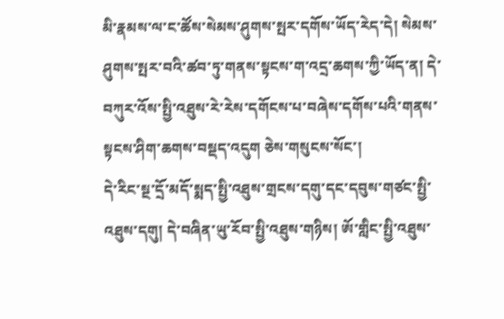མི་རྣམས་ལ་ང་ཚོས་སེམས་ཤུགས་སྤར་དགོས་ཡོད་རེད་དེ། སེམས་ཤུགས་སྤར་བའི་ཚབ་ཏུ་གནས་སྟངས་ག་འདྲ་ཆགས་ཀྱི་ཡོད་ན། དེ་བཀུར་འོས་སྤྱི་འཐུས་རེ་རེས་དགོངས་པ་བཞེས་དགོས་པའི་གནས་སྟངས་ཤིག་ཆགས་བསྡད་འདུག ཅེས་གསུངས་སོང་།
དེ་རིང་སྔ་དྲོ་མདོ་སྨད་སྤྱི་འཐུས་གྲངས་དགུ་དང་དབུས་གཙང་སྤྱི་འཐུས་དགུ། དེ་བཞིན་ཡུ་རོབ་སྤྱི་འཐུས་གཉིས། ཨོ་གླིང་སྤྱི་འཐུས་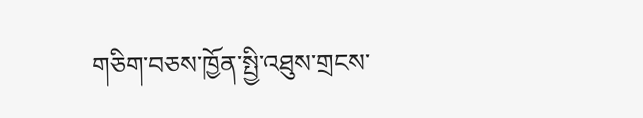གཅིག་བཅས་ཁྱོན་སྤྱི་འཐུས་གྲངས་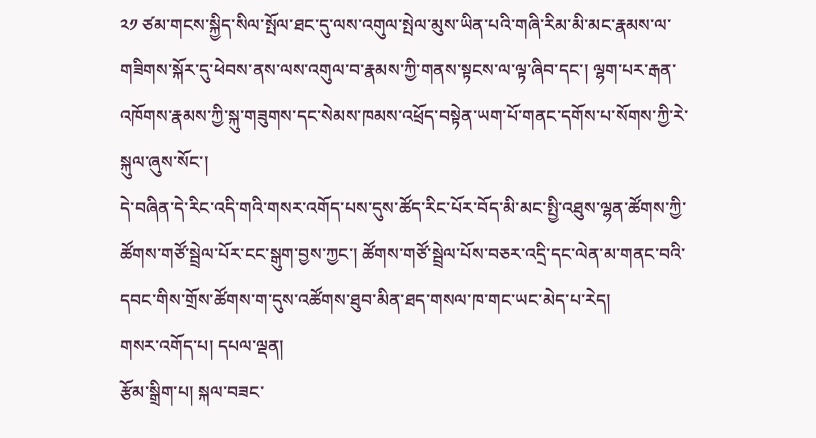༢༡ ཙམ་གངས་སྐྱིད་སིལ་སྤོལ་ཐང་དུ་ལས་འགུལ་སྤེལ་མུས་ཡིན་པའི་གཞི་རིམ་མི་མང་རྣམས་ལ་གཟིགས་སྐོར་དུ་ཕེབས་ནས་ལས་འགུལ་བ་རྣམས་ཀྱི་གནས་སྟངས་ལ་ལྟ་ཞིབ་དང་། ལྷག་པར་རྒན་འཁོགས་རྣམས་ཀྱི་སྐུ་གཟུགས་དང་སེམས་ཁམས་འཕྲོད་བསྟེན་ཡག་པོ་གནང་དགོས་པ་སོགས་ཀྱི་རེ་སྐུལ་ཞུས་སོང་།
དེ་བཞིན་དེ་རིང་འདི་གའི་གསར་འགོད་པས་དུས་ཚོད་རིང་པོར་བོད་མི་མང་སྤྱི་འཐུས་ལྷན་ཚོགས་ཀྱི་ཚོགས་གཙོ་སྦྲེལ་པོར་ངང་སྒུག་བྱས་ཀྱང་། ཚོགས་གཙོ་སྦྲེལ་པོས་བཅར་འདྲི་དང་ལེན་མ་གནང་བའི་དབང་གིས་གྲོས་ཚོགས་ག་དུས་འཚོགས་ཐུབ་མིན་ཐད་གསལ་ཁ་གང་ཡང་མེད་པ་རེད།
གསར་འགོད་པ། དཔལ་ལྡན།
རྩོམ་སྒྲིག་པ། སྐལ་བཟང་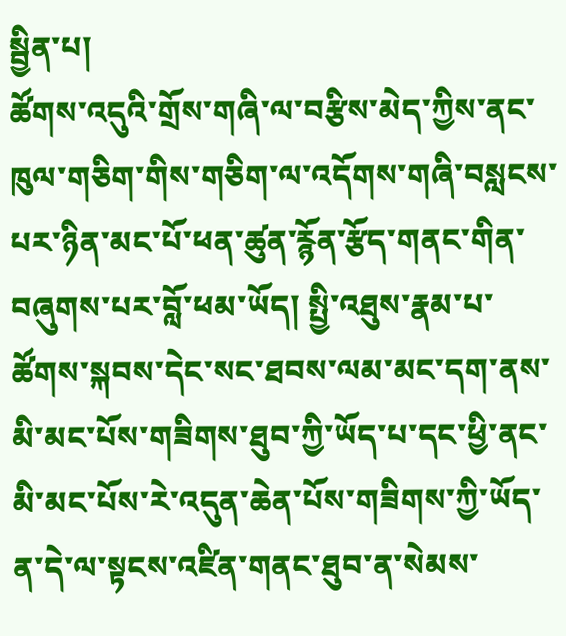སྦྱིན་པ།
ཚོགས་འདུའི་གྲོས་གཞི་ལ་བརྩིས་མེད་ཀྱིས་ནང་ཁུལ་གཅིག་གིས་གཅིག་ལ་འདོགས་གཞི་བསླངས་པར་ཉིན་མང་པོ་ཕན་ཚུན་རྙོན་རྩོད་གནང་གིན་བཞུགས་པར་བློ་ཕམ་ཡོད། སྤྱི་འཐུས་རྣམ་པ་ཚོགས་སྐབས་དེང་སང་ཐབས་ལམ་མང་དག་ནས་མི་མང་པོས་གཟིགས་ཐུབ་ཀྱི་ཡོད་པ་དང་ཕྱི་ནང་མི་མང་པོས་རེ་འདུན་ཆེན་པོས་གཟིགས་ཀྱི་ཡོད་ན་དེ་ལ་སྟངས་འཛིན་གནང་ཐུབ་ན་སེམས་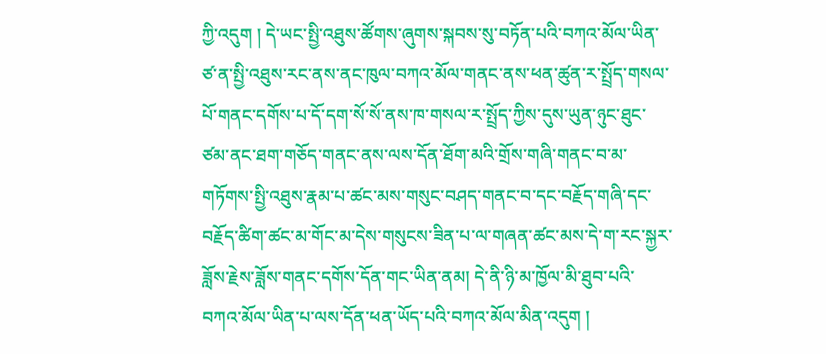ཀྱི་འདུག ། དེ་ཡང་སྤྱི་འཐུས་ཚོགས་ཞུགས་སྐབས་སུ་བཏོན་པའི་བཀའ་མོལ་ཡིན་ཙ་ན་སྤྱི་འཐུས་རང་ནས་ནང་ཁུལ་བཀའ་མོལ་གནང་ནས་ཕན་ཚུན་ར་སྤྲོད་གསལ་པོ་གནང་དགོས་པ་དོ་དག་སོ་སོ་ནས་ཁ་གསལ་ར་སྤྲོད་ཀྱིས་དུས་ཡུན་ཉུང་ཐུང་ཙམ་ནང་ཐག་གཅོད་གནང་ནས་ལས་དོན་ཐོག་མའི་གྲོས་གཞི་གནང་བ་མ་གཏོགས་སྤྱི་འཐུས་རྣམ་པ་ཚང་མས་གསུང་བཤད་གནང་བ་དང་བརྗོད་གཞི་དང་བརྗོད་ཚིག་ཚང་མ་གོང་མ་དེས་གསུངས་ཟིན་པ་ལ་གཞན་ཚང་མས་དེ་ག་རང་སྐྱར་ཟློས་རྗེས་ཟློས་གནང་དགོས་དོན་གང་ཡིན་ནམ། དེ་ནི་ཉི་མ་ཁྱོལ་མི་ཐུབ་པའི་བཀའ་མོལ་ཡིན་པ་ལས་དོན་ཕན་ཡོད་པའི་བཀའ་མོལ་མིན་འདུག །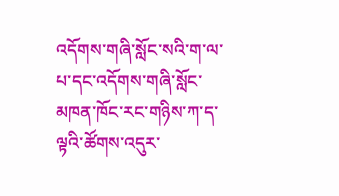འདོགས་གཞི་སློང་སའི་ག་ལ་པ་དང་འདོགས་གཞི་སློང་མཁན་ཁོང་རང་གཉིས་ཀ་ད་ལྟའི་ཚོགས་འདུར་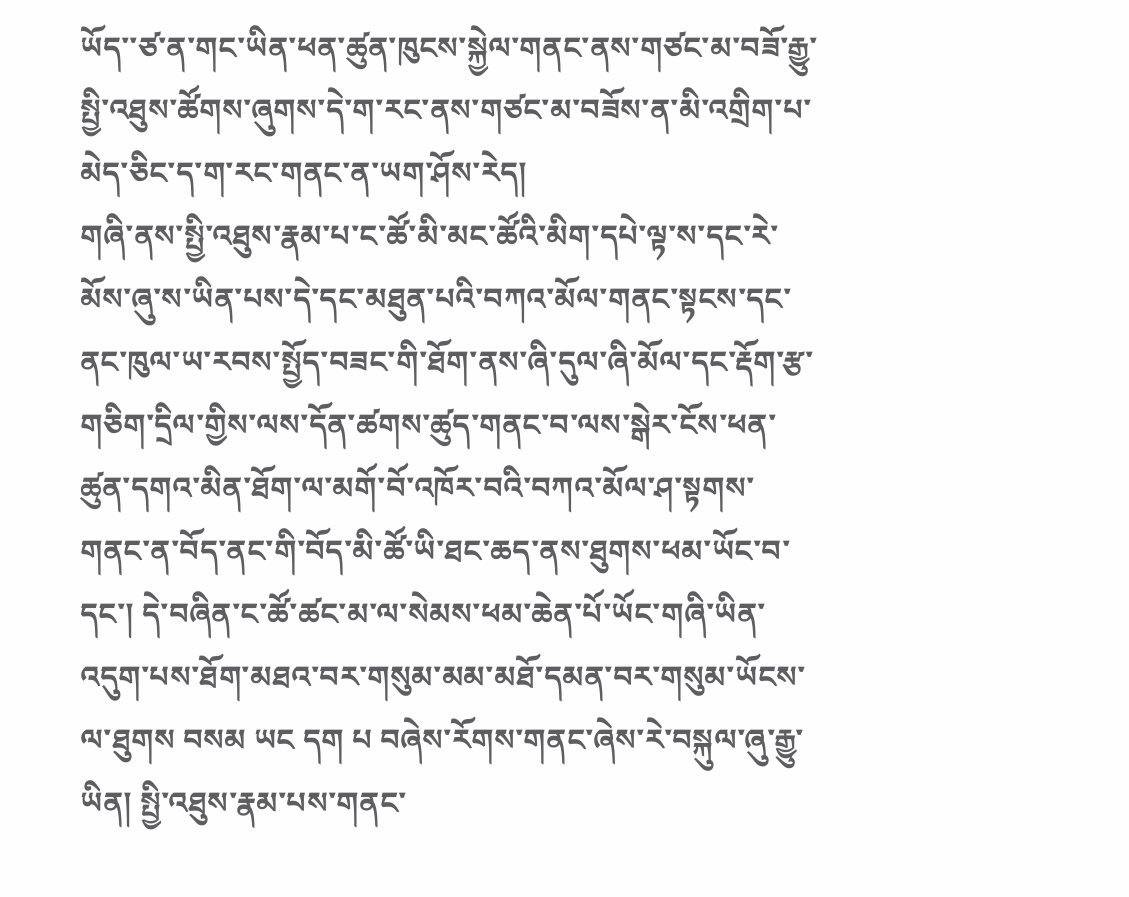ཡོད་་ཙ་ན་གང་ཡིན་ཕན་ཚུན་ཁུངས་སྐྱེལ་གནང་ནས་གཙང་མ་བཟོ་རྒྱུ་སྤྱི་འཐུས་ཚོགས་ཞུགས་དེ་ག་རང་ནས་གཙང་མ་བཟོས་ན་མི་འགྲིག་པ་མེད་ཅིང་ད་ག་རང་གནང་ན་ཡག་ཤོས་རེད།
གཞི་ནས་སྤྱི་འཐུས་རྣམ་པ་ང་ཚོ་མི་མང་ཚོའི་མིག་དཔེ་ལྟ་ས་དང་རེ་མོས་ཞུ་ས་ཡིན་པས་དེ་དང་མཐུན་པའི་བཀའ་མོལ་གནང་སྟངས་དང་ནང་ཁུལ་ཡ་རབས་སྤྱོད་བཟང་གི་ཐོག་ནས་ཞི་དུལ་ཞི་མོལ་དང་རྡོག་རྩ་གཅིག་དྲིལ་གྱིས་ལས་དོན་ཚགས་ཚུད་གནང་བ་ལས་སྒེར་ངོས་ཕན་ཚུན་དགའ་མིན་ཐོག་ལ་མགོ་བོ་འཁོར་བའི་བཀའ་མོལ་ཤ་སྟགས་གནང་ན་བོད་ནང་གི་བོད་མི་ཚོ་ཡི་ཐང་ཆད་ནས་ཐུགས་ཕམ་ཡོང་བ་དང་། དེ་བཞིན་ང་ཚོ་ཚང་མ་ལ་སེམས་ཕམ་ཆེན་པོ་ཡོང་གཞི་ཡིན་འདུག་པས་ཐོག་མཐའ་བར་གསུམ་མམ་མཐོ་དམན་བར་གསུམ་ཡོངས་ལ་ཐུགས བསམ ཡང དག པ བཞེས་རོགས་གནང་ཞེས་རེ་བསྐུལ་ཞུ་རྒྱུ་ཡིན། སྤྱི་འཐུས་རྣམ་པས་གནང་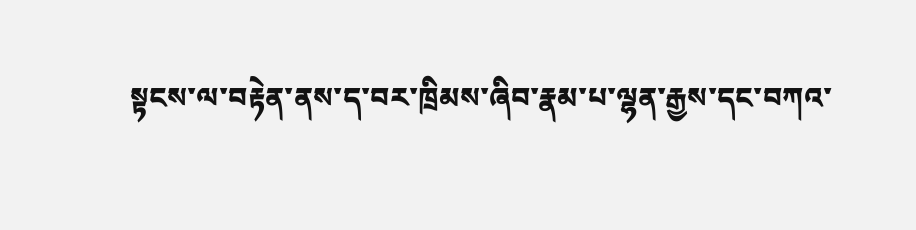སྟངས་ལ་བརྟེན་ནས་ད་བར་ཁྲིམས་ཞིབ་རྣམ་པ་ལྷན་རྒྱས་དང་བཀའ་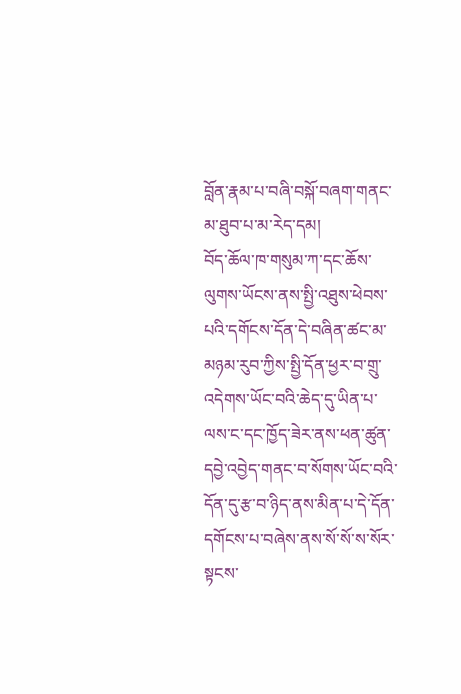བློན་རྣམ་པ་བཞི་བསྐོ་བཞག་གནང་མ་ཐུབ་པ་མ་རེད་དམ།
བོད་ཆོལ་ཁ་གསུམ་ཀ་དང་ཆོས་ལུགས་ཡོངས་ནས་སྤྱི་འཐུས་ཕེབས་པའི་དགོངས་དོན་དེ་བཞིན་ཚང་མ་མཉམ་རུབ་ཀྱིས་སྤྱི་དོན་ཕྱར་བ་གྲུ་འདེགས་ཡོང་བའི་ཆེད་དུ་ཡིན་པ་ལས་ང་དང་ཁྱོད་ཟེར་ནས་ཕན་ཚུན་དབྱེ་འབྱེད་གནང་བ་སོགས་ཡོང་བའི་དོན་དུ་རྩ་བ་ཉིད་ནས་མིན་པ་དེ་དོན་དགོངས་པ་བཞེས་ནས་སོ་སོ་ས་སོར་སྟངས་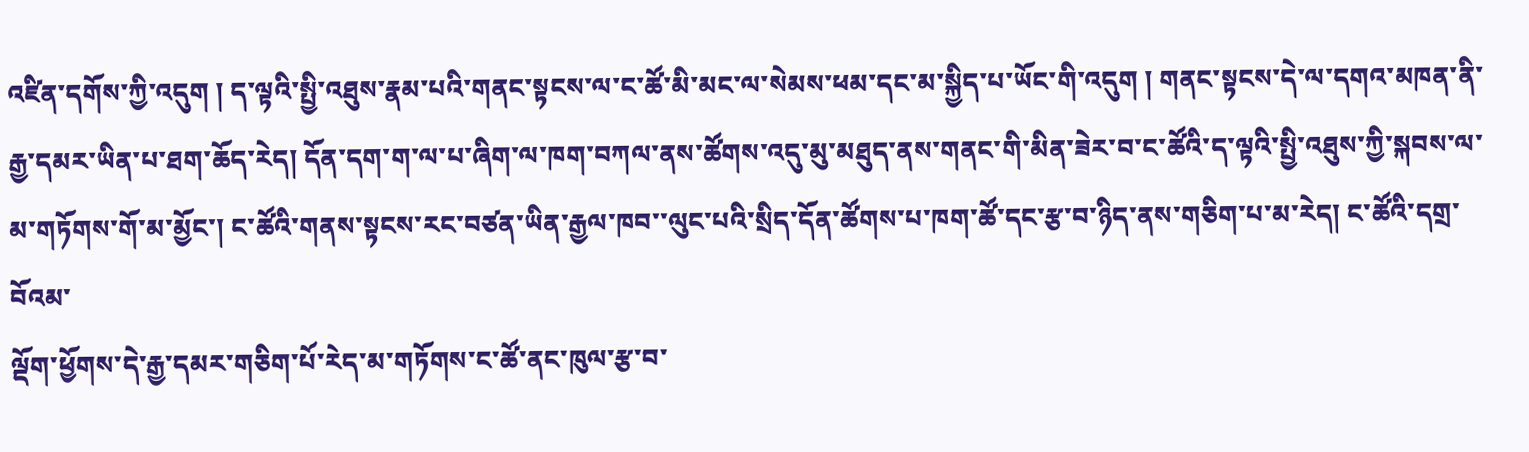འཛིན་དགོས་ཀྱི་འདུག ། ད་ལྟའི་སྤྱི་འཐུས་རྣམ་པའི་གནང་སྟངས་ལ་ང་ཚོ་མི་མང་ལ་སེམས་ཕམ་དང་མ་སྐྱིད་པ་ཡོང་གི་འདུག ། གནང་སྟངས་དེ་ལ་དགའ་མཁན་ནི་རྒྱ་དམར་ཡིན་པ་ཐག་ཆོད་རེད། དོན་དག་ག་ལ་པ་ཞིག་ལ་ཁག་བཀལ་ནས་ཚོགས་འདུ་མུ་མཐུད་ནས་གནང་གི་མིན་ཟེར་བ་ང་ཚོའི་ད་ལྟའི་སྤྱི་འཐུས་ཀྱི་སྐབས་ལ་མ་གཏོགས་གོ་མ་མྱོང་། ང་ཚོའི་གནས་སྟངས་རང་བཙན་ཡིན་རྒྱལ་ཁབ་་ལུང་པའི་སྲིད་དོན་ཚོགས་པ་ཁག་ཚོ་དང་རྩ་བ་ཉིད་ནས་གཅིག་པ་མ་རེད། ང་ཚོའི་དགྲ་བོའམ་
ལྡོག་ཕྱོགས་དེ་རྒྱ་དམར་གཅིག་པོ་རེད་མ་གཏོགས་ང་ཚོ་ནང་ཁུལ་རྩ་བ་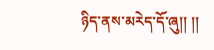ཉིད་ནས་མརེད་དོ་ཞུ།། །།